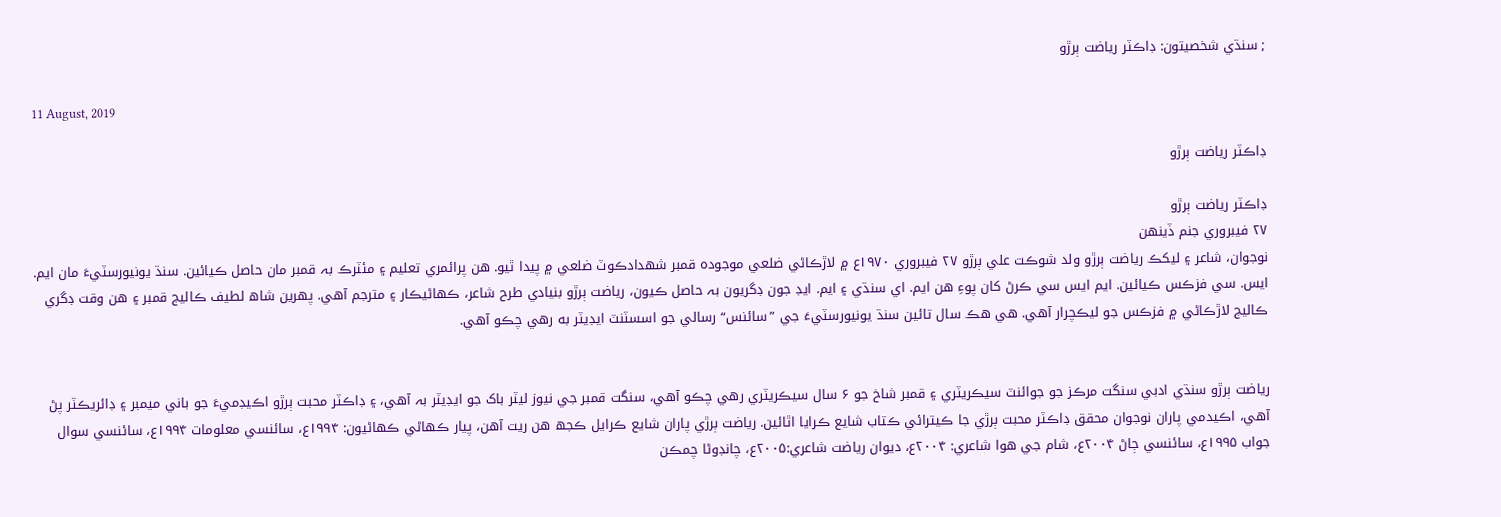; سنڌي شخصيتون: ڊاڪٽر رياضت ٻرڙو

11 August, 2019

ڊاڪٽر رياضت ٻرڙو

ڊاڪٽر رياضت ٻرڙو
۲۷ فيبروري جنم ڏينهن
نوجوان، شاعر ۽ ليکڪ رياضت ٻرڙو ولد شوڪت علي ٻرڙو ۲۷ فيبروري ۱۹۷۰ع ۾ لاڙڪاڻي ضلعي موجوده قمبر شهدادڪوٽ ضلعي ۾ پيدا ٿيو. هن پرائمري تعليم ۽ مئٽرڪ بہ قمبر مان حاصل ڪيائين. سنڌ يونيورسٽيءَ مان ايم. ايس. سي فزڪس ڪيائين. ايم ايس سي ڪرڻ کان پوءِ هن ايم. اي سنڌي ۽ ايم. ايڊ جون ڊگريون بہ حاصل ڪيون، رياضت ٻرڙو بنيادي طرح شاعر، ڪهاڻيڪار ۽ مترجم آهي. پهرين شاھ لطيف ڪاليج قمبر ۽ هن وقت ڊگري ڪاليج لاڙڪاڻي ۾ فزڪس جو ليڪچرار آهي. هي هڪ سال تائين سنڌ يونيورسٽيءَ جي ”سائنس“ رسالي جو اسسٽنٽ ايڊيٽر به رهي چڪو آهي.


رياضت ٻرڙو سنڌي ادبي سنگت مرڪز جو جوائنٽ سيڪريٽري ۽ قمبر شاخ جو ۶ سال سيڪريٽري رهي چڪو آهي، سنگت قمبر جي نيوز ليٽر باک جو ايڊيٽر بہ آهي، ۽ ڊاڪٽر محبت ٻرڙو اڪيڊميءَ جو باني ميمبر ۽ ڊائريڪٽر پڻ آهي، اڪيدمي پاران نوجوان محقق ڊاڪٽر محبت ٻرڙي جا ڪيترائي ڪتاب شايع ڪرايا اٿائين. رياضت ٻرڙي پاران شايع ڪرايل ڪجھ هن ريت آهن، پيار ڪهاڻي ڪهاڻيون: ۱۹۹۴ع، سائنسي معلومات ۱۹۹۴ع، سائنسي سوال جواب ۱۹۹۵ع، سائنسي ڄاڻ ۲۰۰۴ع، شام جي هوا شاعري: ۲۰۰۴ع، ديوان رياضت شاعري:۲۰۰۵ع، چانڊوڻا چمڪن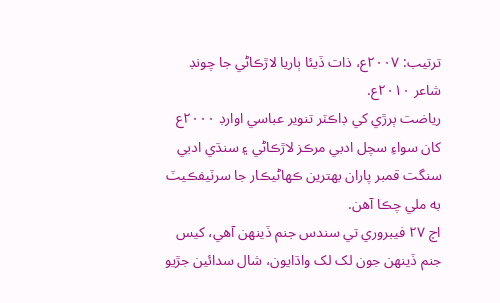ترتيب: ۲۰۰۷ع، ذات ڏيئا ٻاريا لاڙڪاڻي جا چونڊ شاعر ۲۰۱۰ع.
رياضت ٻرڙي کي ڊاڪٽر تنوير عباسي اوارڊ ۲۰۰۰ع کان سواءِ سچل ادبي مرڪز لاڙڪاڻي ۽ سنڌي ادبي سنگت قمبر پاران بهترين ڪهاڻيڪار جا سرٽيفڪيٽ به ملي چڪا آهن.
اڄ ۲۷ فيبروري تي سندس جنم ڏينهن آهي، کيس جنم ڏينهن جون لک لک واڌايون، شال سدائين جڙيو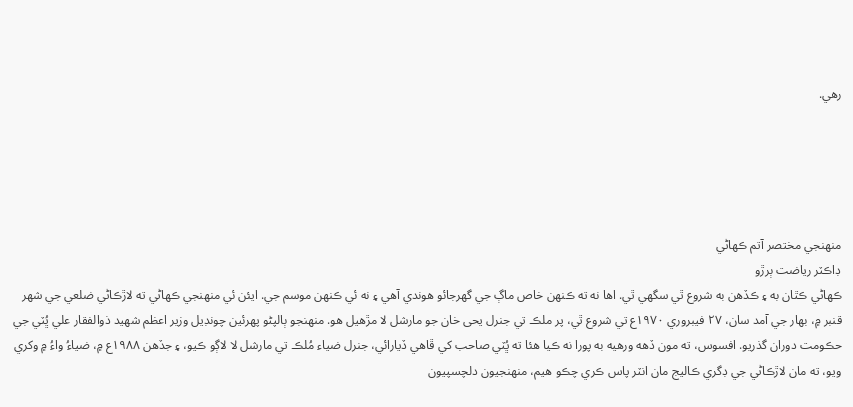رهي.





منھنجي مختصر آتم ڪھاڻي
ڊاڪٽر رياضت ٻرڙو
ڪھاڻي ڪٿان به ۽ ڪڏهن به شروع ٿي سگهي ٿي. اها نه ته ڪنهن خاص ماڳ جي گهرجائو هوندي آهي ۽ نه ئي ڪنهن موسم جي. ايئن ئي منهنجي ڪهاڻي ته لاڙڪاڻي ضلعي جي شهر قنبر ۾، بهار جي آمد سان، ۲۷ فيبروري ۱۹۷۰ع تي شروع ٿي، پر ملڪ تي جنرل يحى خان جو مارشل لا مڙهيل هو. منھنجو ٻالپڻو پهرئين چونڊيل وزير اعظم شهيد ذوالفقار علي ڀُٽي جي حڪومت دوران گذريو. افسوس، ته مون ڏهه ورهيه به پورا نه ڪيا هئا ته ڀُٽي صاحب کي ڦاهي ڏيارائي، جنرل ضياء مُلڪ تي مارشل لا لاڳو ڪيو، ۽ جڏهن ۱۹۸۸ع ۾، ضياءُ واءُ ۾ وکري ويو، ته مان لاڙڪاڻي جي ڊگري ڪاليج مان انٽر پاس ڪري چڪو هيم، منهنجيون دلچسپيون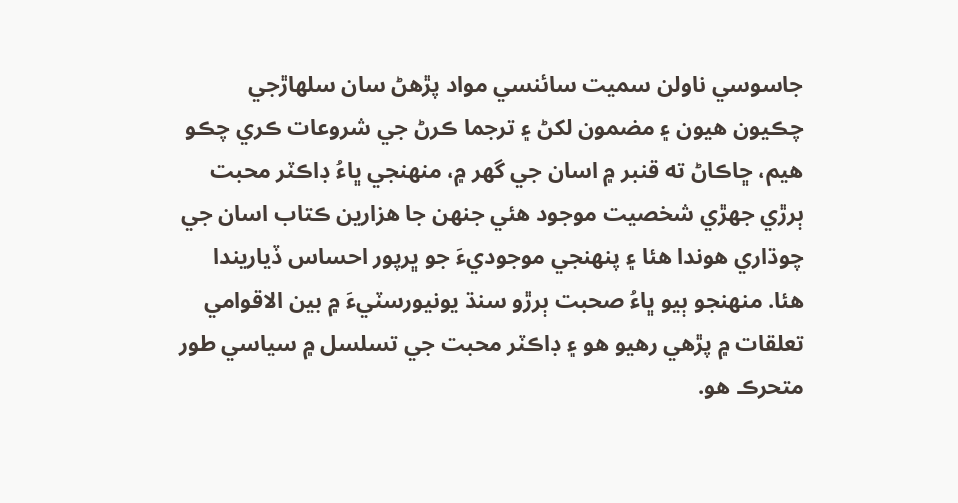جاسوسي ناولن سميت سائنسي مواد پڙهڻ سان سلهاڙجي چڪيون هيون ۽ مضمون لکڻ ۽ ترجما ڪرڻ جي شروعات ڪري چڪو هيم، ڇاڪاڻ ته قنبر ۾ اسان جي گهر ۾، منهنجي ڀاءُ ڊاڪٽر محبت ٻرڙي جهڙي شخصيت موجود هئي جنهن جا هزارين ڪتاب اسان جي چوڌاري هوندا هئا ۽ پنهنجي موجوديءَ جو ڀرپور احساس ڏياريندا هئا. منهنجو ٻيو ڀاءُ صحبت ٻرڙو سنڌ يونيورسٽيءَ ۾ بين الاقوامي تعلقات ۾ پڙهي رهيو هو ۽ ڊاڪٽر محبت جي تسلسل ۾ سياسي طور متحرڪ هو.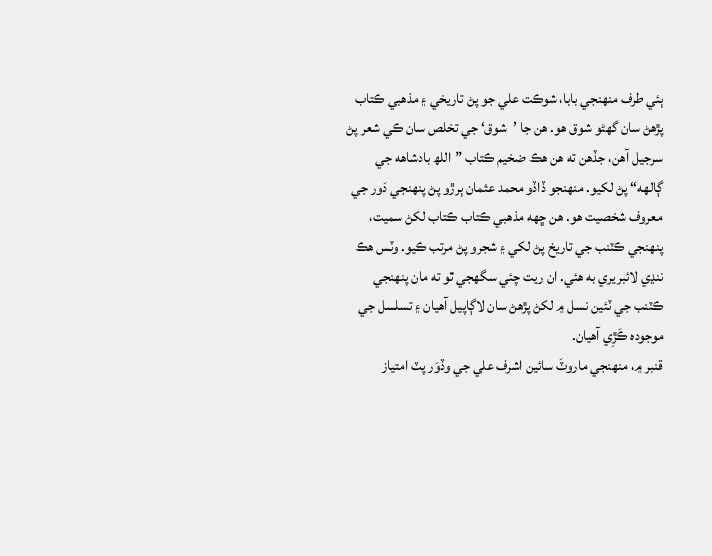ٻئي طرف منهنجي بابا، شوڪت علي جو پڻ تاريخي ۽ مذهبي ڪتاب پڙهڻ سان گهڻو شوق هو. هن جا ’شوق‘ جي تخلص سان ڪي شعر پڻ سرجيل آهن، جڏهن ته هن هڪ ضخيم ڪتاب ”اللھ بادشاهه جي ڳالهه“ پڻ لکيو. منهنجو ڏاڏو محمد عثمان ٻرڙو پڻ پنهنجي دَور جي معروف شخصيت هو. هن ڇهه مذهبي ڪتاب ڪتاب لکڻ سميت، پنهنجي ڪٽنب جي تاريخ پڻ لکي ۽ شجرو پڻ مرتب ڪيو. وٽس هڪ ننڍي لائبريري به هئي. ان ريت چئي سگهجي ٿو ته مان پنهنجي ڪٽنب جي ٽئين نسل ۾ لکڻ پڙهڻ سان لاڳاپيل آهيان ۽ تسلسل جي موجوده ڪَڙِي آهيان.
قنبر ۾، منهنجي ماروٽَ سائين اشرف علي جي وڏوَر پٽ امتياز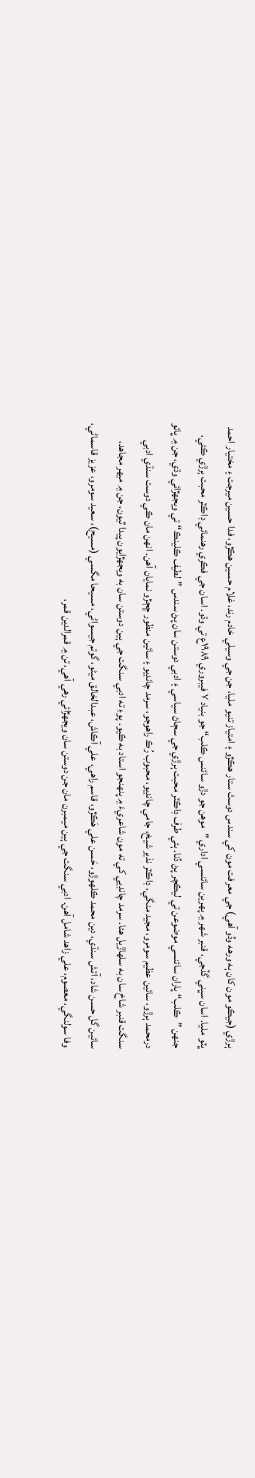ٻرڙي (جيڪو مون کان ٻه ورهه وڏو آهي) جي معرفت مون کي سندس دوستَ ستار هڪڙو ۽ امتياز تنيو مليا، جن جي وسيلي خادم رند، غلام حسين هڪڙو، فدا حسين ميرجت ۽ مختيار احمد ڀٽو مليا. اسان سڀني گڏجي، قنبر شهر ۾ پهرين سائنسي اداري ”موهن جو دڙو سائنس ڪلب“ جو بنياد ۷ فيبروري ۱۹۸۹ع تي وڌو. اسان جي فڪري رهنمائي ڊاڪٽر محبت ٻرڙي ڪئي، جنهن ”ڪلب“ پاران سائنسي موضوعن تي ليڪچر پڻ ڏنا. ٻئي طرف ڊاڪٽر محبت ٻرڙي جي سڄاڻ سياسي ۽ ادبي دوستن سان پڻ سندس ”لطيف ڪلينڪ“ تي ويجهڙائي وڌي، جن ۾ ڀائو درمحمد ٻرڙو، سائين عظيم سومرو، مجيد منگي، ڊاڪٽر نذير شيخ، جامي چانڊيو، محبوب رُڪ راهوجو، سرمد چانڊيو ۽ سائين منظور ڇڄڙو نمايان آهن. انهن مان ڪي دوست سنڌي ادبي سنگت قنبر شاخ سان به سلهاڙيل هئا. سرمد چانڊيي کي ته مون شاعريءَ ۾ پنهنجو استاد به ڪيو. پوءِ ته ادبي سنگت جي ٻين دوستن سان به ويجهڙايون پيدا ٿيون، جن ۾ ميهر مجاهد، سائين گل حسن شاد، آتش سنڌي، دين محمد ڪلهوڙو، حَسن علي هَڪڙو، قاسم راهي، علي آڪاش، عبدالخالق ميڻو، گوتم جيسواڻي، مسيحا مگسي (مسيح)، سعيد سومرو، عزيز قاسماڻي، وفا سولنگي، معصوم، علي زاهد شامل آهن. ادبي سنگت جي ٻين ميمبرن مان جن دوستن سان ويجهڙائي رهي آهي، تن ۾ قمرالدين قمر،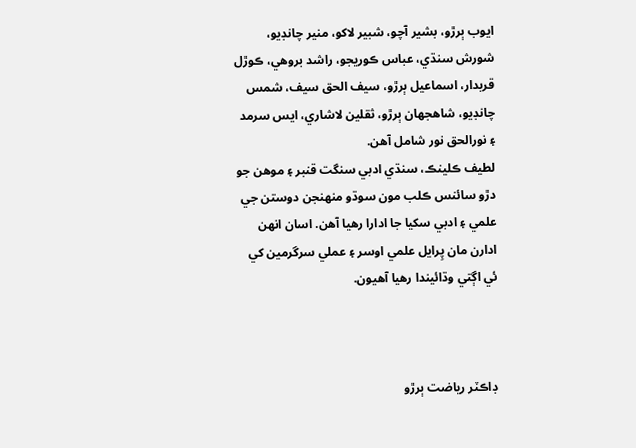ايوب ٻرڙو، بشير آچو، شبير لاکو، منير چانڊيو، شورش سنڌي، عباس ڪوريجو، راشد بروهي، ڪوڙل قربدار، اسماعيل ٻرڙو، سيف الحق سيف، شمس چانڊيو، شاهجهان ٻرڙو، ثقلين لاشاري، ايس سرمد ۽ نورالحق نور شامل آهن.
لطيف ڪلينڪ، سنڌي ادبي سنگت قنبر ۽ موهن جو دڙو سائنس ڪلب مون سوڌو منهنجن دوستن جي علمي ۽ ادبي سکيا جا ادارا رهيا آهن. اسان انهن ادارن مان پِرايل علمي اوسر ۽ عملي سرگرمين کي ئي اڳتي وڌائيندا رهيا آهيون.



ڊاڪٽر رياضت ٻرڙو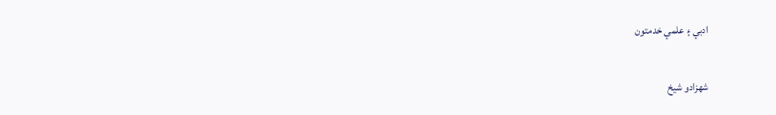ادبي ۽ علمي خدمتون

شهزادو شيخ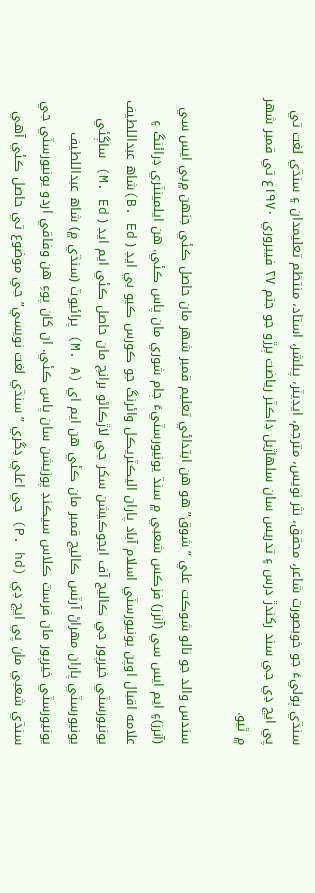سنڌي ٻوليءَ جو خوبصورت شاعر، محقق، نثر نويس، مترجم، ايڊيٽر، پبلشر، استاد، منتظم تعليمدان ۽ سنڌي لغت تي پي ايڇ ڊي جي سند رکندڙ درس ۽ تدريس سان سلهاڙيل ڊاڪٽر رياضت ٻرڙو جو جنم ۲۷ فيبروري ۱۹۷۰ع تي قمبر شهر ۾ ٿيو.

سندس والد جو نالو شوڪت علي ”شوق” هو هن ابتدائي تعليم قمبر شهر مان حاصل ڪئي جنهن ۾بي ايس سي (آنرز)۽ ايم ايس سي (آنرز) فزڪس شعبي ۾ سنڌ يونيورسٽيءَ ڄام شوري مان پاس ڪئي. هن ايلمينٽري ڊرائنگ ۽ علامه اقبال اوپن يونيورسٽي اسلام آباد پاران اليڪٽريڪل وائرنگ جو ڪورس ڪيو بي ايڊ ( B. Ed)شاھ عبداللطيف يونيورسٽي خيرپور جي ڪاليج آف ايجوڪيشن سکر جي لاڙڪاڻو برانچ مان حاصل ڪئي ايم ايڊ ( M. Ed) ساڳئي يونيورسٽي پاران مهراڻ آرٽس ڪاليج قمبر مان ڪئي هن ايم اي (M. A) پرائيوٽ (سنڌي ۾) شاھ عبداللطيف يونيورسٽي خيرپور مان فرسٽ ڪلاس سيڪنڊ پوزيشن سان پاس ڪئي. ان کان پوءِ هن وفاقي اردو يونيورسٽي جي سنڌي شعبي مان پي ايڇ ڊي (P. hd) جي اعلي ڊگري ”سنڌي لغت نويسي” جي موضوع تي حاصل ڪئي آهي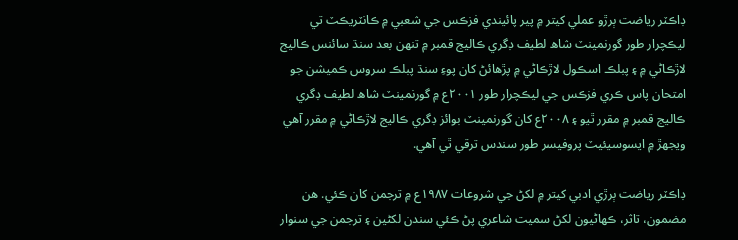ڊاڪٽر رياضت ٻرڙو عملي کيتر ۾ پير پائيندي فزڪس جي شعبي ۾ ڪانٽريڪٽ تي ليڪچرار طور گورنمينٽ شاھ لطيف ڊگري ڪاليج قمبر ۾ تنهن بعد سنڌ سائنس ڪاليج لاڙڪاڻي ۾ ۽ پبلڪ اسڪول لاڙڪاڻي ۾ پڙهائڻ کان پوءِ سنڌ پبلڪ سروس ڪميشن جو امتحان پاس ڪري فزڪس جي ليڪچرار طور ۲۰۰۱ع ۾ گورنمينٽ شاھ لطيف ڊگري ڪاليج قمبر ۾ مقرر ٿيو ۽ ۲۰۰۸ع کان گورنمينٽ بوائز ڊگري ڪاليج لاڙڪاڻي ۾ مقرر آهي ويجهڙ ۾ ايسوسيئيٽ پروفيسر طور سندس ترقي ٿي آهي.

ڊاڪٽر رياضت ٻرڙي ادبي کيتر ۾ لکڻ جي شروعات ۱۹۸۷ع ۾ ترجمن کان ڪئي. هن مضمون، تاثر، ڪهاڻيون لکڻ سميت شاعري پڻ ڪئي سندن لکڻين ۽ ترجمن جي سنوار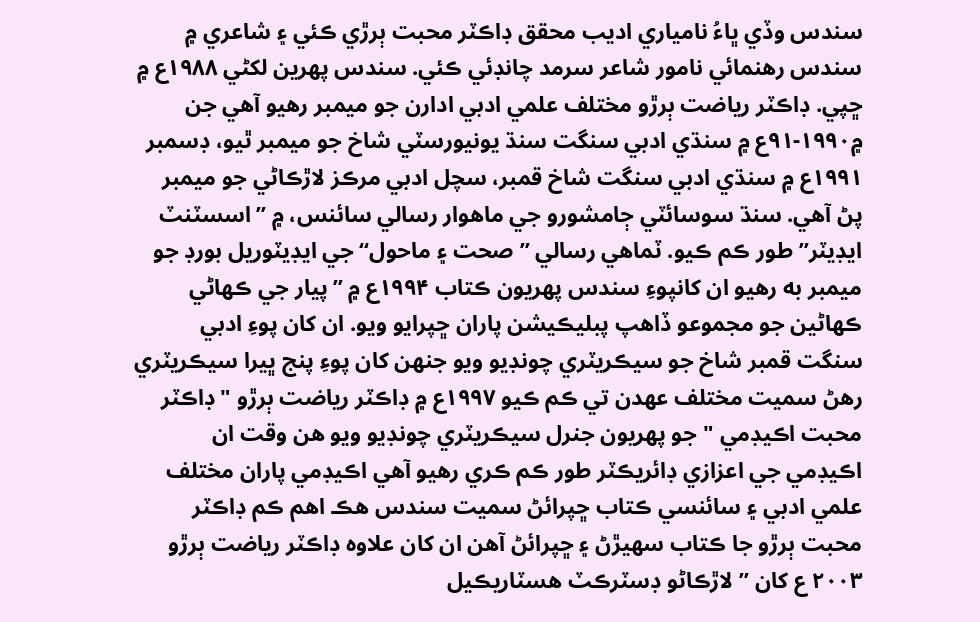سندس وڏي ڀاءُ نامياري اديب محقق ڊاڪٽر محبت ٻرڙي ڪئي ۽ شاعري ۾ سندس رهنمائي نامور شاعر سرمد چانڊئي ڪئي. سندس پهرين لکڻي ۱۹۸۸ع ۾ ڇپي. ڊاڪٽر رياضت ٻرڙو مختلف علمي ادبي ادارن جو ميمبر رهيو آهي جن ۾۱۹۹۰-۹۱ع ۾ سنڌي ادبي سنگت سنڌ يونيورسٽي شاخ جو ميمبر ٿيو، ڊسمبر ۱۹۹۱ع ۾ سنڌي ادبي سنگت شاخ قمبر، سچل ادبي مرڪز لاڙڪاڻي جو ميمبر پڻ آهي. سنڌ سوسائٽي ڄامشورو جي ماهوار رسالي سائنس، ۾ ”اسسٽنٽ ايڊيٽر” طور ڪم ڪيو. ٽماهي رسالي ”صحت ۽ ماحول“ جي ايڊيٽوريل بورڊ جو ميمبر به رهيو ان کانپوءِ سندس پهريون ڪتاب ۱۹۹۴ع ۾ ”پيار جي ڪهاڻي ڪهاڻين جو مجموعو ڏاهپ پبليڪيشن پاران ڇپرايو ويو. ان کان پوءِ ادبي سنگت قمبر شاخ جو سيڪريٽري چونڊيو ويو جنهن کان پوءِ پنج ڀيرا سيڪريٽري رهڻ سميت مختلف عهدن تي ڪم ڪيو ۱۹۹۷ع ۾ ڊاڪٽر رياضت ٻرڙو "ڊاڪٽر محبت اڪيڊمي "جو پهريون جنرل سيڪريٽري چونڊيو ويو هن وقت ان اڪيڊمي جي اعزازي ڊائريڪٽر طور ڪم ڪري رهيو آهي اڪيڊمي پاران مختلف علمي ادبي ۽ سائنسي ڪتاب ڇپرائڻ سميت سندس هڪ اهم ڪم ڊاڪٽر محبت ٻرڙو جا ڪتاب سهيڙڻ ۽ ڇپرائڻ آهن ان کان علاوه ڊاڪٽر رياضت ٻرڙو ۲۰۰۳ ع کان ”لاڙڪاڻو ڊسٽرڪٽ ھسٽاريڪيل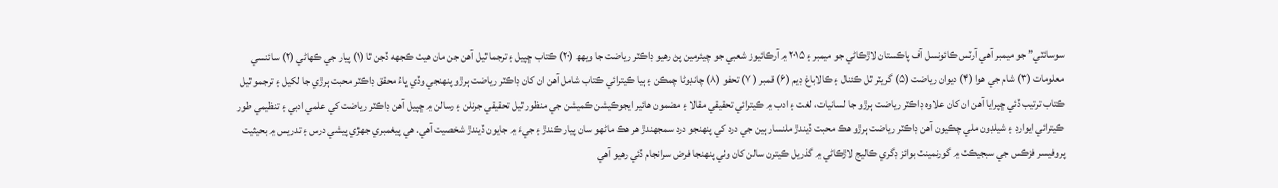سوسائٽي” جو ميمبر آهي آرٽس ڪائونسل آف پاڪستان لاڙڪاڻي جو ميمبر ۽ ۲۰۱۵ ۾ آرڪائيوز شعبي جو چيئرمين پڻ رهيو ڊاڪٽر رياضت جا ويهھ (۲۰) ڪتاب ڇپيل ۽ ترجما ٿيل آهن جن مان هيٺ ڪجهه ڏجن ٿا (۱) پيار جي ڪهاڻي (۲) سائنسي معلومات (۳) شام جي هوا (۴) ديوان رياضت (۵) گريٽر ٿل ڪئنال ۽ ڪالاباغ ڊيم (۶) قمبر ( ۷) تحفو (۸) چانڊوڻا چمڪن ۽ ٻيا ڪيترائي ڪتاب شامل آهن ان کان ڊاڪٽر رياضت ٻرڙو پنهنجي وڏي ڀاءُ محقق ڊاڪٽر محبت ٻرڙي جا لکيل ۽ ترجمو ٿيل ڪتاب ترتيب ڏئي ڇپرايا آهن ان کان علاوه ڊاڪٽر رياضت ٻرڙو جا لسانيات، لغت ۽ ادب ۾ ڪيترائي تحقيقي مقالا ۽ مضمون ھائير ايجوڪيشن ڪميشن جي منظور ٿيل تحقيقي جرنلن ۽ رسالن ۾ ڇپيل آهن ڊاڪٽر رياضت کي علمي ادبي ۽ تنظيمي طور ڪيترائي ايوارڊ ۽ شيلڊون ملي چڪيون آهن ڊاڪٽر رياضت ٻرڙو هڪ محبت ڏيندڙ ملنسار ٻين جي درد کي پنهنجو درد سمجهندڙ هر هڪ ماڻهو سان پيار ڪندڙ ۽ جيءَ ۾ جايون ڏيندڙ شخصيت آهي. هي پيغمبري جهڙي پيشي درس ۽ تدريس ۾ بحيثيت پروفيسر فزڪس جي سبجيڪٽ ۾ گورنمينٽ بوائز ڊگري ڪاليج لاڙڪاڻي ۾ گذريل ڪيترن سالن کان وٺي پنهنجا فرض سرانجام ڏئي رهيو آهي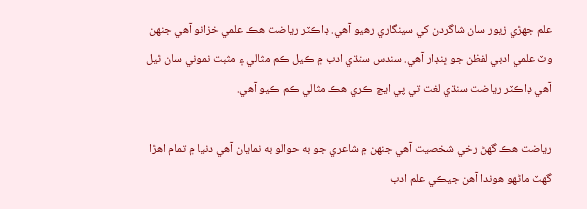علم جهڙي زيور سان شاگردن کي سينگاري رهيو آهي. ڊاڪٽر رياضت هڪ علمي خزانو آهي جنهن وٽ علمي ادبي لفظن جو ڀنڊار آهي. سندس سنڌي ادب ۾ ڪيل ڪم مثالي ۽ مثبت نموني سان ٿيل آهي ڊاڪٽر رياضت سنڌي لغت تي پي ايڇ ڪري هڪ مثالي ڪم ڪيو آهي.

رياضت هڪ گهڻ رخي شخصيت آهي جنهن ۾ شاعري جو به حوالو به نمايان آهي دنيا ۾ تمام اهڙا گهٽ ماڻهو هوندا آهن جيڪي علم ادب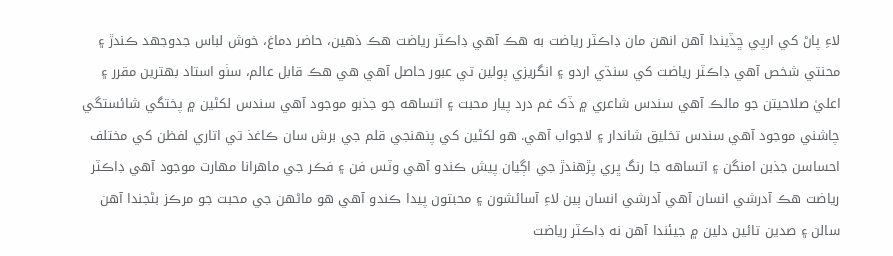لاءِ پاڻ کي ارپي ڇڏيندا آهن انهن مان ڊاڪٽر رياضت به هڪ آهي ڊاڪٽر رياضت هڪ ذهين، حاضر دماغ، خوش لباس جدوجهد ڪندڙ ۽ محنتي شخص آهي ڊاڪٽر رياضت کي سنڌي اردو ۽ انگريزي ٻولين تي عبور حاصل آهي هي هڪ قابل عالم، سٺو استاد بھترين مقرر ۽ اعليٰ صلاحيتن جو مالڪ آهي سندس شاعري ۾ ڏک غم درد پيار محبت ۽ اتساهه جو جذبو موجود آهي سندس لکڻين ۾ پختگي شائستگي چاشني موجود آهي سندس تخليق شاندار ۽ لاجواب آهي. هو لکڻين کي پنهنجي قلم جي برش سان ڪاغذ تي اتاري لفظن کي مختلف احساسن جذبن امنگن ۽ اتساهه جا رنگ ڀري پڙهندڙ جي اڳيان پيش ڪندو آهي وٽس فن ۽ فڪر جي ماهرانا مهارت موجود آهي ڊاڪٽر رياضت هڪ آدرشي انسان آهي آدرشي انسان ٻين لاءِ آسائشون ۽ محبتون پيدا ڪندو آهي هو ماڻهن جي محبت جو مرڪز بڻجندا آهن سالن ۽ صدين تائين دلين ۾ جيئندا آهن نه ڊاڪٽر رياضت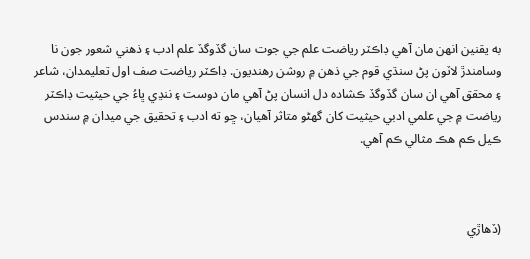به يقنين انهن مان آهي ڊاڪٽر رياضت علم جي جوت سان گڏوگڏ علم ادب ۽ ذهني شعور جون نا وسامندڙ لاٽون پڻ سنڌي قوم جي ذهن ۾ روشن رهنديون. ڊاڪٽر رياضت صف اول تعليمدان، شاعر ۽ محقق آهي ان سان گڏوگڏ ڪشاده دل انسان پڻ آهي مان دوست ۽ ننڍي ڀاءُ جي حيثيت ڊاڪٽر رياضت ۾ جي علمي ادبي حيثيت کان گهڻو متاثر آهيان، ڇو ته ادب ۽ تحقيق جي ميدان ۾ سندس ڪيل ڪم هڪ مثالي ڪم آهي.



(ڏھاڙي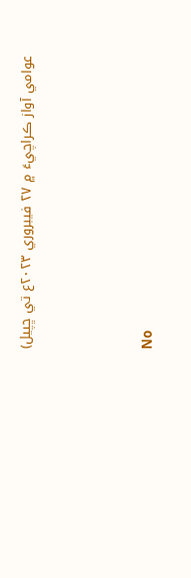عوامي آواز ڪراچيءَ ۾ ۲۷ فيبروري ۲۰۲۳ع تي ڇپيل)



No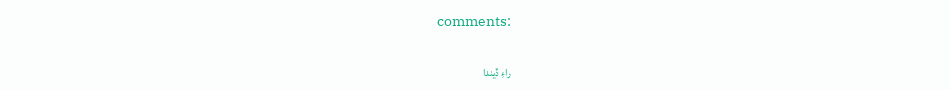comments:

راءِ ڏيندا